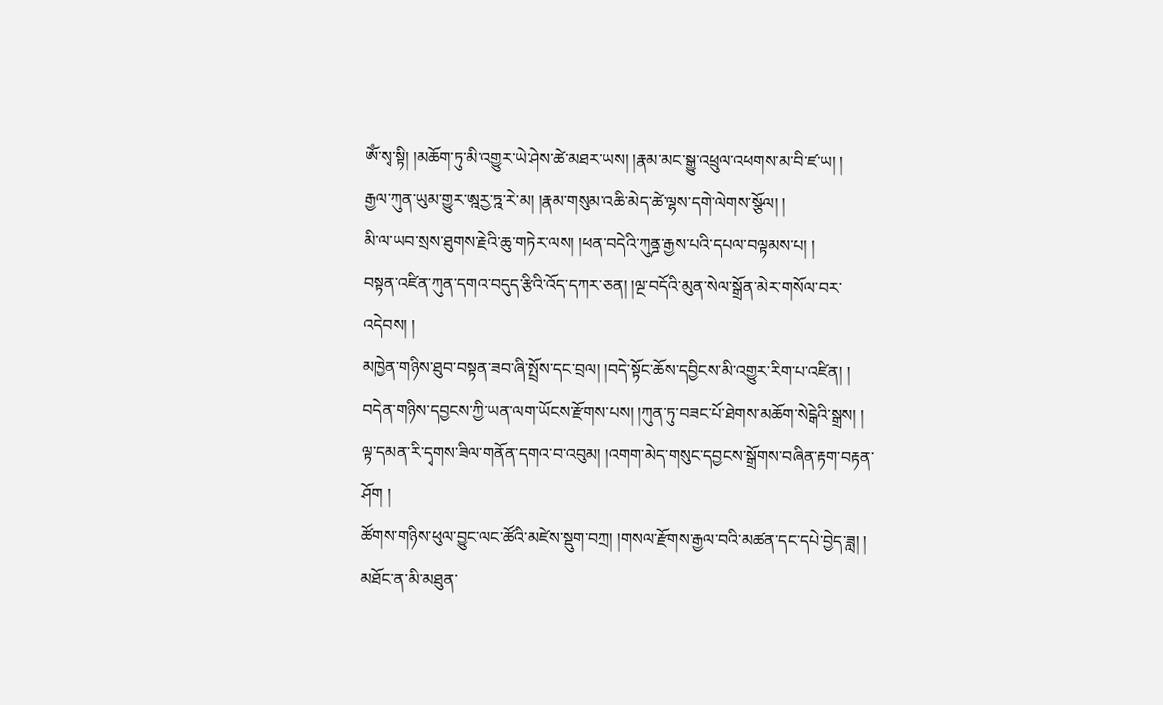ཨོཾ་སྭ་སྟི། །མཆོག་ཏུ་མི་འགྱུར་ཡེ་ཤེས་ཚེ་མཐར་ཡས། །རྣམ་མང་སྒྱུ་འཕྲུལ་འཕགས་མ་བི་ཛ་ཡ། །
རྒྱལ་ཀུན་ཡུམ་གྱུར་ཨྰརྱ་ཏྰ་རེ་མ། །རྣམ་གསུམ་འཆི་མེད་ཚེ་ལྷས་དགེ་ལེགས་སྩོལ། །
མི་ལ་ཡབ་སྲས་ཐུགས་རྗེའི་ཆུ་གཏེར་ལས། །ཕན་བདེའི་ཀུནྜ་རྒྱས་པའི་དཔལ་བལྟམས་པ། །
བསྟན་འཛིན་ཀུན་དགའ་བདུད་རྩིའི་འོད་དཀར་ཅན། །ལྔ་བདོའི་མུན་སེལ་སྒྲོན་མེར་གསོལ་བར་འདེབས། །
མཁྱེན་གཉིས་ཐུབ་བསྟན་ཟབ་ཞི་སྤྲོས་དང་བྲལ། །བདེ་སྟོང་ཆོས་དབྱིངས་མི་འགྱུར་རིག་པ་འཛིན། །
བདེན་གཉིས་དབྱངས་ཀྱི་ཡན་ལག་ཡོངས་རྫོགས་པས། །ཀུན་ཏུ་བཟང་པོ་ཐེགས་མཆོག་སེངྒེའི་སྒྲས། །
ལྟ་དམན་རི་དྭགས་ཟིལ་གནོན་དགའ་བ་འབུམ། །འགག་མེད་གསུང་དབྱངས་སྒྲོགས་བཞིན་རྟག་བརྟན་ཤོག །
ཚོགས་གཉིས་ཕུལ་བྱུང་ལང་ཚོའི་མཛེས་སྡུག་བཀྲ། །གསལ་རྫོགས་རྒྱལ་བའི་མཚན་དང་དཔེ་བྱེད་ཟླ། །
མཐོང་ན་མི་མཐུན་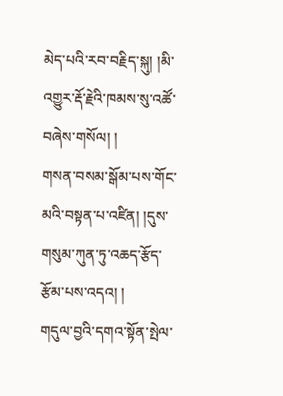མེད་པའི་རབ་བརྗིད་སྐུ། །མི་འགྱུར་རྡོ་རྗེའི་ཁམས་སུ་འཚོ་བཞེས་གསོལ། །
གསན་བསམ་སྒོམ་པས་གོང་མའི་བསྟན་པ་འཛིན། །དུས་གསུམ་ཀུན་ཏུ་འཆད་རྩོད་རྩོམ་པས་འདའ། །
གདུལ་བྱའི་དགའ་སྟོན་སྤེལ་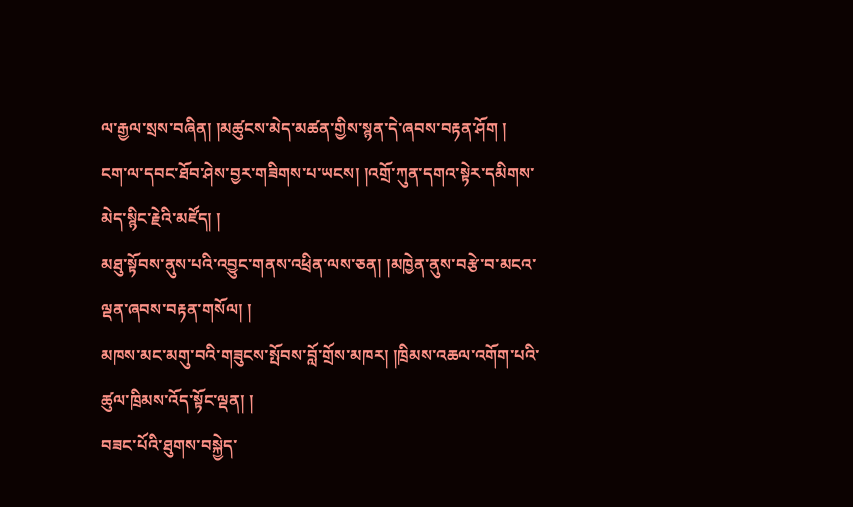ལ་རྒྱལ་སྲས་བཞིན། །མཚུངས་མེད་མཚན་གྱིས་སྙན་དེ་ཞབས་བརྟན་ཤོག །
ངག་ལ་དབང་ཐོབ་ཤེས་བྱར་གཟིགས་པ་ཡངས། །འགྲོ་ཀུན་དགའ་སྟེར་དམིགས་མེད་སྙིང་རྗེའི་མཛོད། །
མཐུ་སྟོབས་ནུས་པའི་འབྱུང་གནས་འཕྲིན་ལས་ཅན། །མཁྱེན་ནུས་བརྩེ་བ་མངའ་ལྡན་ཞབས་བརྟན་གསོལ། །
མཁས་མང་མགུ་བའི་གཟུངས་སྤོབས་བློ་གྲོས་མཁར། །ཁྲིམས་འཆལ་འགོག་པའི་ཚུལ་ཁྲིམས་འོད་སྟོང་ལྡན། །
བཟང་པོའི་ཐུགས་བསྐྱེད་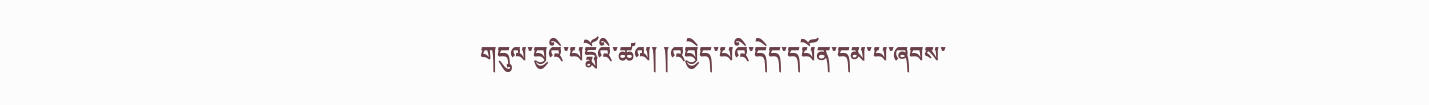གདུལ་བྱའི་པདྨོའི་ཚལ། །འབྱེད་པའི་དེད་དཔོན་དམ་པ་ཞབས་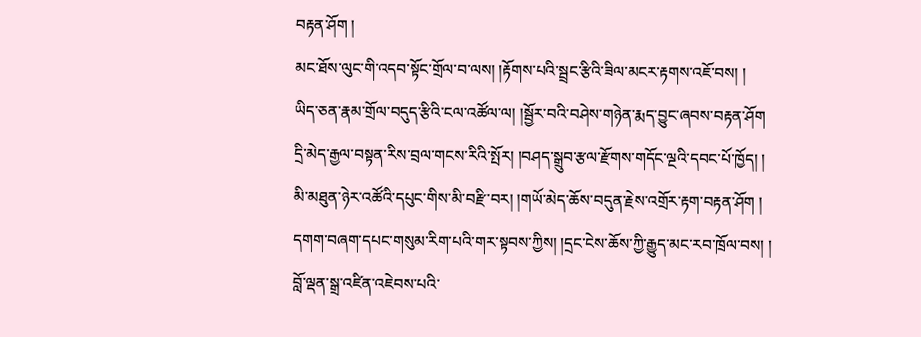བརྟན་ཤོག །
མང་ཐོས་ལུང་གི་འདབ་སྟོང་གྲོལ་བ་ལས། །རྟོགས་པའི་སྦྲང་རྩིའི་ཟིལ་མངར་རྟགས་འཇོ་བས། །
ཡིད་ཅན་རྣམ་གྲོལ་བདུད་རྩིའི་ངལ་འཚོལ་ལ། །སྦྱོར་བའི་བཤེས་གཉེན་རྨད་བྱུང་ཞབས་བརྟན་ཤོག
དྲི་མེད་རྒྱལ་བསྟན་རིས་བྲལ་གངས་རིའི་སྤོར། །བཤད་སྒྲུབ་རྩལ་རྫོགས་གདོང་ལྔའི་དབང་པོ་ཁྱོད། །
མི་མཐུན་ཉེར་འཚོའི་དཔུང་གིས་མི་བརྫི་བར། །གཡོ་མེད་ཆོས་བདུན་རྗེས་འགྲོར་རྟག་བརྟན་ཤོག །
དགག་བཞག་དཔང་གསུམ་རིག་པའི་གར་སྟབས་ཀྱིས། །དྲང་ངེས་ཆོས་ཀྱི་རྒྱུད་མང་རབ་ཁྲོལ་བས། །
བློ་ལྡན་སྒྲ་འཛིན་འཇེབས་པའི་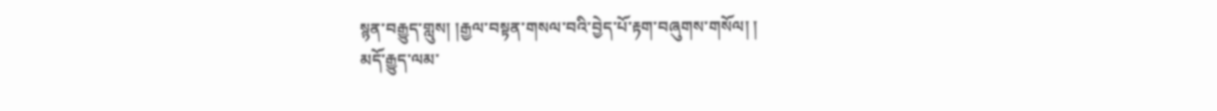སྙན་བརྒྱུད་གླུས། །རྒྱལ་བསྟན་གསལ་བའི་བྱེད་པོ་རྟག་བཞུགས་གསོལ། །
མདོ་རྒྱུད་ལམ་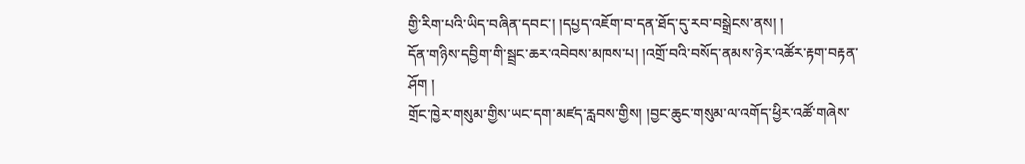གྱི་རིག་པའི་ཡིད་བཞིན་དབང་། །དཔྱད་འཇོག་བ་དན་ཐོད་དུ་རབ་བསྒྲེངས་ནས། །
དོན་གཉིས་དབྱིག་གི་སྦྲང་ཆར་འབེབས་མཁས་པ། །འགྲོ་བའི་བསོད་ནམས་ཉེར་འཚོར་རྟག་བརྟན་ཤོག །
གྲོང་ཁྱེར་གསུམ་གྱིས་ཡང་དག་མཛད་རླབས་གྱིས། །བྱང་ཆུང་གསུམ་ལ་འགོད་ཕྱིར་འཚོ་གཞེས་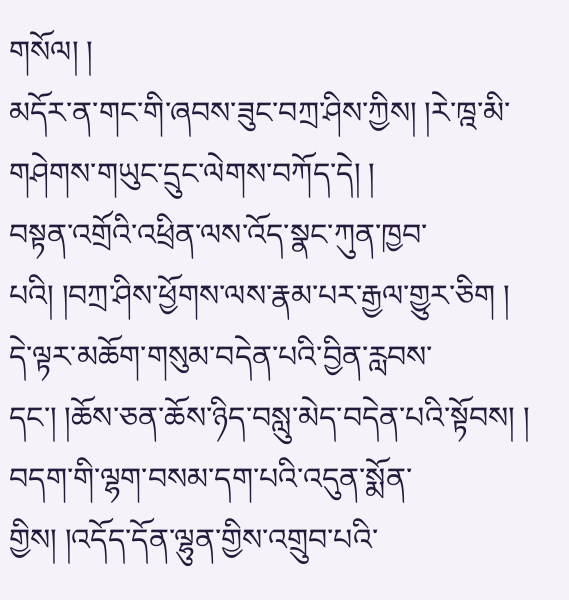གསོལ། །
མདོར་ན་གང་གི་ཞབས་ཟུང་བཀྲ་ཤིས་ཀྱིས། །རེ་ཁྰ་མི་གཤེགས་གཡུང་དྲུང་ལེགས་བཀོད་དེ། །
བསྟན་འགྲོའི་འཕྲིན་ལས་འོད་སྣང་ཀུན་ཁྱབ་པའི། །བཀྲ་ཤིས་ཕྱོགས་ལས་རྣམ་པར་རྒྱལ་གྱུར་ཅིག །
དེ་ལྟར་མཆོག་གསུམ་བདེན་པའི་བྱིན་རླབས་དང་། །ཆོས་ཅན་ཆོས་ཉིད་བསླུ་མེད་བདེན་པའི་སྟོབས། །
བདག་གི་ལྷག་བསམ་དག་པའི་འདུན་སྨོན་གྱིས། །འདོད་དོན་ལྷུན་གྱིས་འགྲུབ་པའི་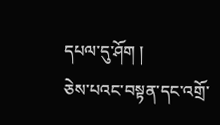དཔལ་དུ་ཤོག །
ཅེས་པའང་བསྟན་དང་འགྲོ་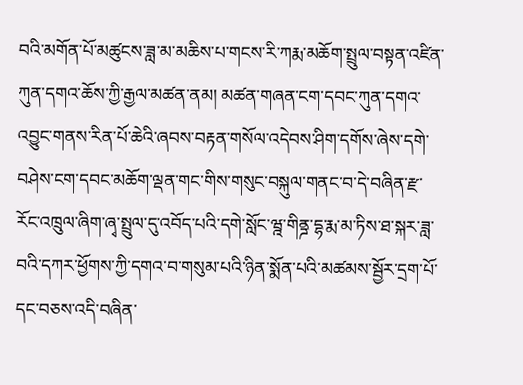བའི་མགོན་པོ་མཚུངས་ཟླ་མ་མཆིས་པ་གངས་རི་ཀརྨ་མཆོག་སྤྲུལ་བསྟན་འཛིན་ཀུན་དགའ་ཆོས་ཀྱི་རྒྱལ་མཚན་ནམ། མཚན་གཞན་ངག་དབང་ཀུན་དགའ་འབྱུང་གནས་རིན་པོ་ཆེའི་ཞབས་བརྟན་གསོལ་འདེབས་ཤིག་དགོས་ཞེས་དགེ་བཤེས་ངག་དབང་མཆོག་ལྡན་གང་གིས་གསུང་བསྐུལ་གནང་བ་དེ་བཞིན་རྫ་རོང་འཁྲུལ་ཞིག་ཞྭ་སྤྲུལ་དུ་འབོད་པའི་དགེ་སློང་ཝྰ་གིནྜ་དྷ་རྨ་མ་ཏིས་ཐ་སྐར་ཟླ་བའི་དཀར་ཕྱོགས་ཀྱི་དགའ་བ་གསུམ་པའི་ཉིན་སྨོན་པའི་མཚམས་སྦྱོར་དྲག་པོ་དང་བཅས་འདི་བཞིན་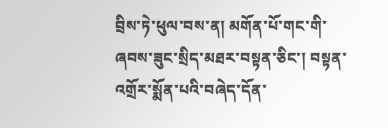བྲིས་ཏེ་ཕུལ་བས་ན། མགོན་པོ་གང་གི་ཞབས་ཟུང་སྲིད་མཐར་བསྟན་ཅིང་། བསྟན་འགྲོར་སྨོན་པའི་བཞེད་དོན་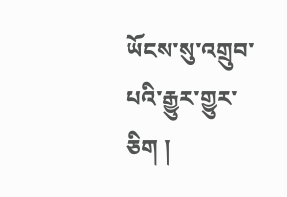ཡོངས་སུ་འགྲུབ་པའི་རྒྱུར་གྱུར་ཅིག །